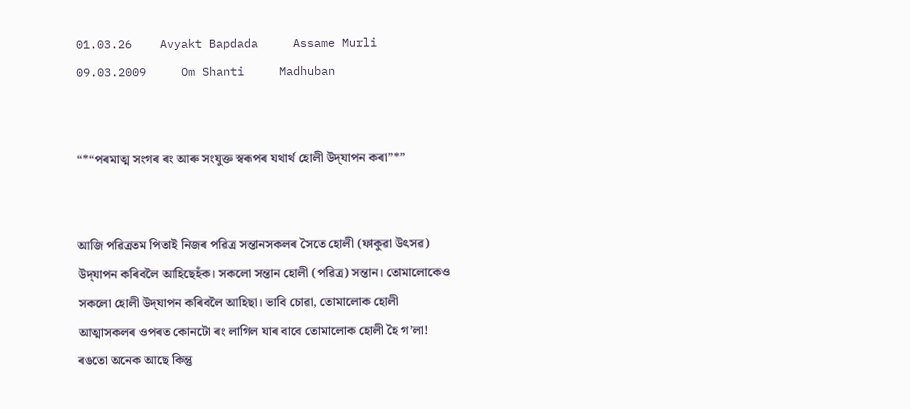01.03.26    Avyakt Bapdada     Assame Murli     09.03.2009     Om Shanti     Madhuban


“*“পৰমাত্ম সংগৰ ৰং আৰু সংযুক্ত স্বৰূপৰ যথাৰ্থ হোলী উদ্‌যাপন কৰা”*”


আজি পৱিত্ৰতম পিতাই নিজৰ পৱিত্ৰ সন্তানসকলৰ সৈতে হোলী (ফাকুৱা উৎসৱ) উদ্‌যাপন কৰিবলৈ আহিছেহঁক। সকলো সন্তান হোলী (পৱিত্ৰ) সন্তান। তোমালোকেও সকলো হোলী উদ্‌যাপন কৰিবলৈ আহিছা। ভাবি চোৱা, তোমালোক হোলী আত্মাসকলৰ ওপৰত কোনটো ৰং লাগিল যাৰ বাবে তোমালোক হোলী হৈ গ’লা! ৰঙতো অনেক আছে কিন্তু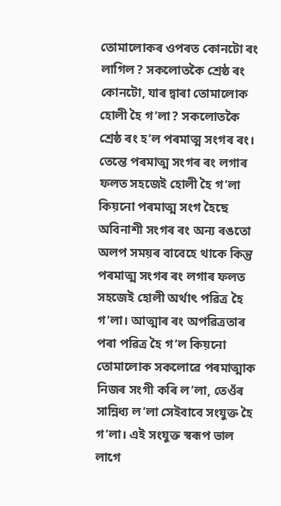তোমালোকৰ ওপৰত কোনটো ৰং লাগিল? সকলোতকৈ শ্ৰেষ্ঠ ৰং কোনটো, যাৰ দ্বাৰা তোমালোক হোলী হৈ গ’লা? সকলোতকৈ শ্ৰেষ্ঠ ৰং হ’ল পৰমাত্ম সংগৰ ৰং। তেন্তে পৰমাত্ম সংগৰ ৰং লগাৰ ফলত সহজেই হোলী হৈ গ’লা কিয়নো পৰমাত্ম সংগ হৈছে অবিনাশী সংগৰ ৰং অন্য ৰঙতো অলপ সময়ৰ বাবেহে থাকে কিন্তু পৰমাত্ম সংগৰ ৰং লগাৰ ফলত সহজেই হোলী অৰ্থাৎ পৱিত্ৰ হৈ গ’লা। আত্মাৰ ৰং অপৱিত্ৰতাৰ পৰা পৱিত্ৰ হৈ গ’ল কিয়নো তোমালোক সকলোৱে পৰমাত্মাক নিজৰ সংগী কৰি ল’লা, তেওঁৰ সান্নিধ্য ল’লা সেইবাবে সংযুক্ত হৈ গ’লা। এই সংযুক্ত স্বৰূপ ভাল লাগে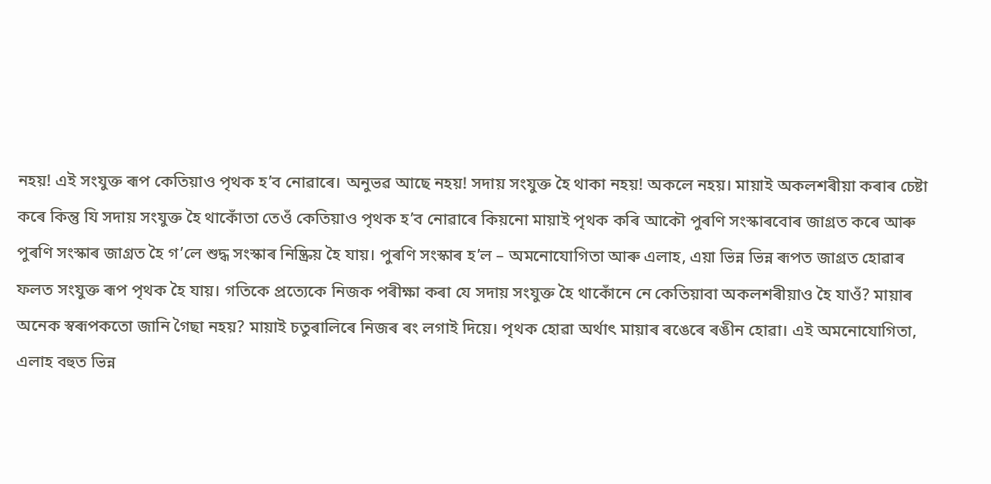নহয়! এই সংযুক্ত ৰূপ কেতিয়াও পৃথক হ’ব নোৱাৰে। অনুভৱ আছে নহয়! সদায় সংযুক্ত হৈ থাকা নহয়! অকলে নহয়। মায়াই অকলশৰীয়া কৰাৰ চেষ্টা কৰে কিন্তু যি সদায় সংযুক্ত হৈ থাকোঁতা তেওঁ কেতিয়াও পৃথক হ’ব নোৱাৰে কিয়নো মায়াই পৃথক কৰি আকৌ পুৰণি সংস্কাৰবোৰ জাগ্ৰত কৰে আৰু পুৰণি সংস্কাৰ জাগ্ৰত হৈ গ’লে শুদ্ধ সংস্কাৰ নিষ্ক্ৰিয় হৈ যায়। পুৰণি সংস্কাৰ হ’ল – অমনোযোগিতা আৰু এলাহ, এয়া ভিন্ন ভিন্ন ৰূপত জাগ্ৰত হোৱাৰ ফলত সংযুক্ত ৰূপ পৃথক হৈ যায়। গতিকে প্ৰত্যেকে নিজক পৰীক্ষা কৰা যে সদায় সংযুক্ত হৈ থাকোঁনে নে কেতিয়াবা অকলশৰীয়াও হৈ যাওঁ? মায়াৰ অনেক স্বৰূপকতো জানি গৈছা নহয়? মায়াই চতুৰালিৰে নিজৰ ৰং লগাই দিয়ে। পৃথক হোৱা অৰ্থাৎ মায়াৰ ৰঙেৰে ৰঙীন হোৱা। এই অমনোযোগিতা, এলাহ বহুত ভিন্ন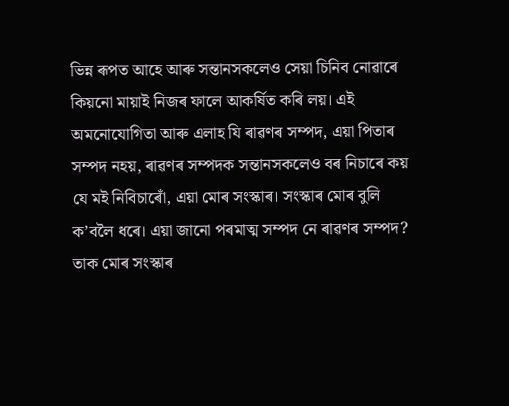ভিন্ন ৰূপত আহে আৰু সন্তানসকলেও সেয়া চিনিব নোৱাৰে কিয়নো মায়াই নিজৰ ফালে আকৰ্ষিত কৰি লয়। এই অমনোযোগিতা আৰু এলাহ যি ৰাৱণৰ সম্পদ, এয়া পিতাৰ সম্পদ নহয়, ৰাৱণৰ সম্পদক সন্তানসকলেও বৰ নিচাৰে কয় যে মই নিবিচাৰোঁ, এয়া মোৰ সংস্কাৰ। সংস্কাৰ মোৰ বুলি ক’বলৈ ধৰে। এয়া জানো পৰমাত্ম সম্পদ নে ৰাৱণৰ সম্পদ? তাক মোৰ সংস্কাৰ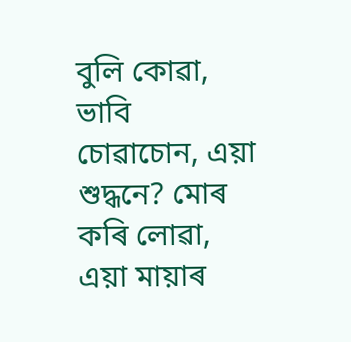বুলি কোৱা, ভাবি চোৱাচোন, এয়া শুদ্ধনে? মোৰ কৰি লোৱা, এয়া মায়াৰ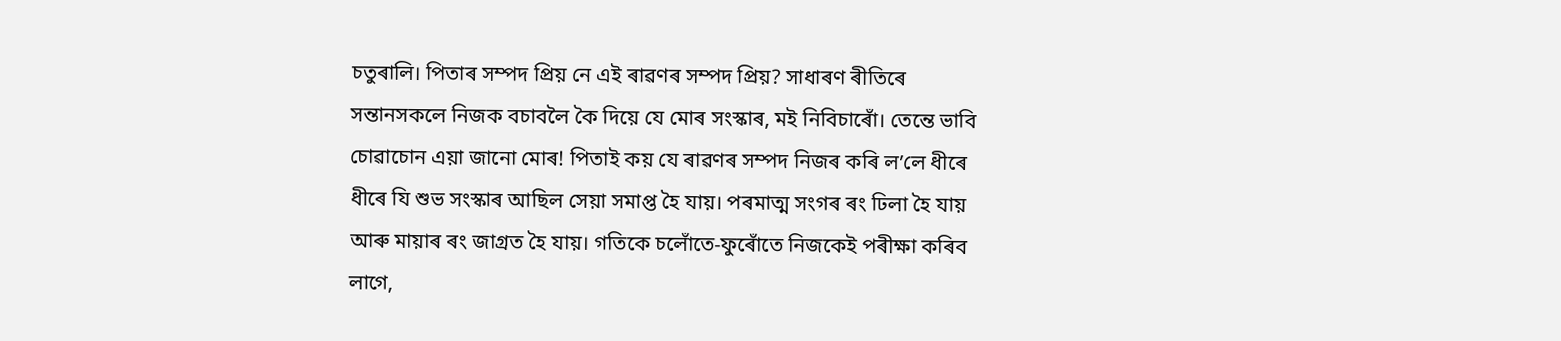চতুৰালি। পিতাৰ সম্পদ প্ৰিয় নে এই ৰাৱণৰ সম্পদ প্ৰিয়? সাধাৰণ ৰীতিৰে সন্তানসকলে নিজক বচাবলৈ কৈ দিয়ে যে মোৰ সংস্কাৰ, মই নিবিচাৰোঁ। তেন্তে ভাবি চোৱাচোন এয়া জানো মোৰ! পিতাই কয় যে ৰাৱণৰ সম্পদ নিজৰ কৰি ল’লে ধীৰে ধীৰে যি শুভ সংস্কাৰ আছিল সেয়া সমাপ্ত হৈ যায়। পৰমাত্ম সংগৰ ৰং ঢিলা হৈ যায় আৰু মায়াৰ ৰং জাগ্ৰত হৈ যায়। গতিকে চলোঁতে-ফুৰোঁতে নিজকেই পৰীক্ষা কৰিব লাগে,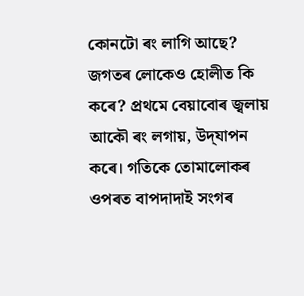কোনটো ৰং লাগি আছে? জগতৰ লোকেও হোলীত কি কৰে? প্ৰথমে বেয়াবোৰ জ্বলায় আকৌ ৰং লগায়, উদ্‌যাপন কৰে। গতিকে তোমালোকৰ ওপৰত বাপদাদাই সংগৰ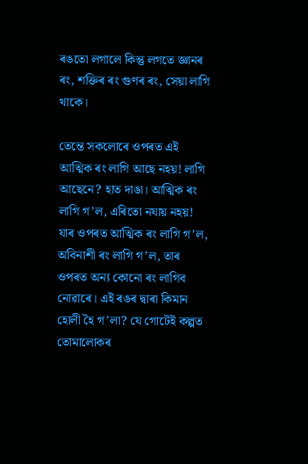ৰঙতো লগালে কিন্তু লগতে জ্ঞানৰ ৰং, শক্তিৰ ৰং গুণৰ ৰং, সেয়া লাগি থাকে।

তেন্তে সকলোৰে ওপৰত এই আত্মিক ৰং লাগি আছে নহয়! লাগি আছেনে? হাত দাঙা। আত্মিক ৰং লাগি গ’ল, এৰিতো নযায় নহয়! যাৰ ওপৰত আত্মিক ৰং লাগি গ’ল, অবিনাশী ৰং লাগি গ’ল, তাৰ ওপৰত অন্য কোনো ৰং লাগিব নোৱাৰে। এই ৰঙৰ দ্বাৰা কিমান হোলী হৈ গ’লা? যে গোটেই কল্পত তোমালোকৰ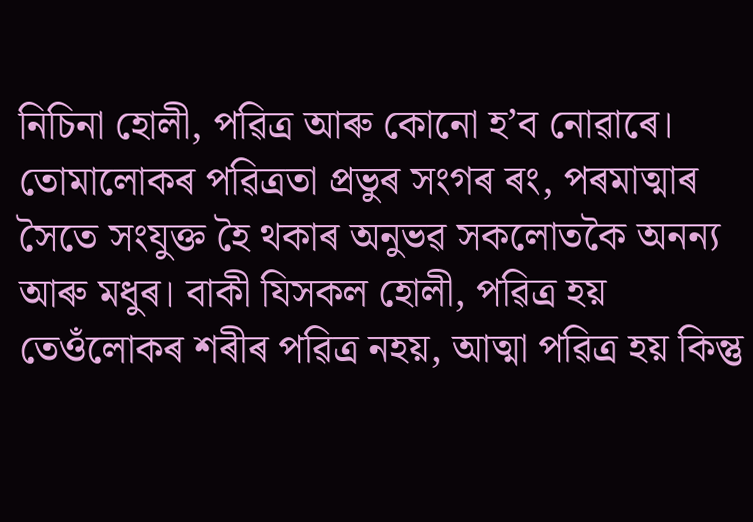নিচিনা হোলী, পৱিত্ৰ আৰু কোনো হ’ব নোৱাৰে। তোমালোকৰ পৱিত্ৰতা প্ৰভুৰ সংগৰ ৰং, পৰমাত্মাৰ সৈতে সংযুক্ত হৈ থকাৰ অনুভৱ সকলোতকৈ অনন্য আৰু মধুৰ। বাকী যিসকল হোলী, পৱিত্ৰ হয় তেওঁলোকৰ শৰীৰ পৱিত্ৰ নহয়, আত্মা পৱিত্ৰ হয় কিন্তু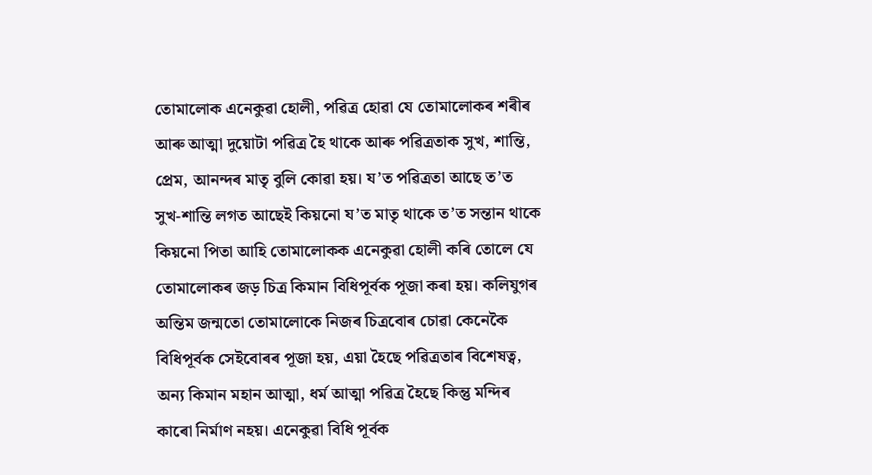তোমালোক এনেকুৱা হোলী, পৱিত্ৰ হোৱা যে তোমালোকৰ শৰীৰ আৰু আত্মা দুয়োটা পৱিত্ৰ হৈ থাকে আৰু পৱিত্ৰতাক সুখ, শান্তি, প্ৰেম, আনন্দৰ মাতৃ বুলি কোৱা হয়। য’ত পৱিত্ৰতা আছে ত’ত সুখ-শান্তি লগত আছেই কিয়নো য’ত মাতৃ থাকে ত’ত সন্তান থাকে কিয়নো পিতা আহি তোমালোকক এনেকুৱা হোলী কৰি তোলে যে তোমালোকৰ জড় চিত্ৰ কিমান বিধিপূৰ্বক পূজা কৰা হয়। কলিযুগৰ অন্তিম জন্মতো তোমালোকে নিজৰ চিত্ৰবোৰ চোৱা কেনেকৈ বিধিপূৰ্বক সেইবোৰৰ পূজা হয়, এয়া হৈছে পৱিত্ৰতাৰ বিশেষত্ব, অন্য কিমান মহান আত্মা, ধৰ্ম আত্মা পৱিত্ৰ হৈছে কিন্তু মন্দিৰ কাৰো নিৰ্মাণ নহয়। এনেকুৱা বিধি পূৰ্বক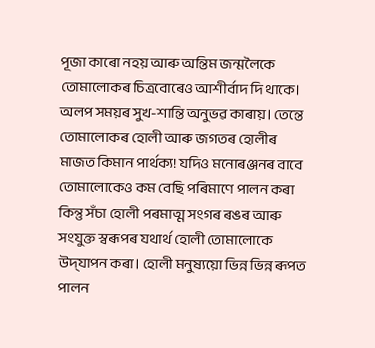পূজা কাৰো নহয় আৰু অন্তিম জন্মলৈকে তোমালোকৰ চিত্ৰবোৰেও আশীৰ্বাদ দি থাকে। অলপ সময়ৰ সুখ-শান্তি অনুভৱ কাৰায়। তেন্তে তোমালোকৰ হোলী আৰু জগতৰ হোলীৰ মাজত কিমান পাৰ্থক্য! যদিও মনোৰঞ্জনৰ বাবে তোমালোকেও কম বেছি পৰিমাণে পালন কৰা কিন্তু সঁচা হোলী পৰমাত্ম সংগৰ ৰঙৰ আৰু সংযুক্ত স্বৰূপৰ যথাৰ্থ হোলী তোমালোকে উদ্‌যাপন কৰা। হোলী মনুষ্যয়ো ভিন্ন ভিন্ন ৰূপত পালন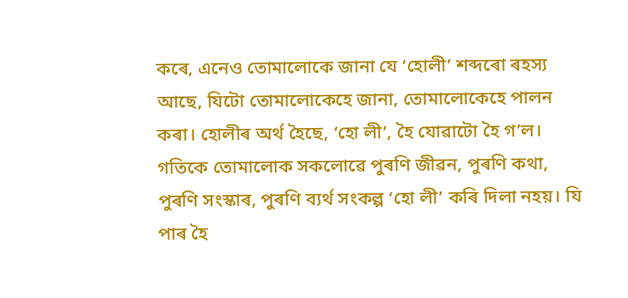কৰে, এনেও তোমালোকে জানা যে ‘হোলী’ শব্দৰো ৰহস্য আছে, যিটো তোমালোকেহে জানা, তোমালোকেহে পালন কৰা। হোলীৰ অৰ্থ হৈছে, ‘হো লী’, হৈ যোৱাটো হৈ গ’ল। গতিকে তোমালোক সকলোৱে পুৰণি জীৱন, পুৰণি কথা, পুৰণি সংস্কাৰ, পুৰণি ব্যৰ্থ সংকল্প ‘হো লী’ কৰি দিলা নহয়। যি পাৰ হৈ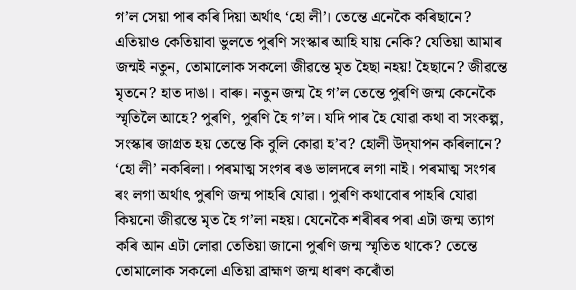গ’ল সেয়া পাৰ কৰি দিয়া অৰ্থাৎ ‘হো লী’। তেন্তে এনেকৈ কৰিছানে? এতিয়াও কেতিয়াবা ভুলতে পুৰণি সংস্কাৰ আহি যায় নেকি? যেতিয়া আমাৰ জন্মই নতুন, তোমালোক সকলো জীৱন্তে মৃত হৈছা নহয়! হৈছানে? জীৱন্তে মৃতনে? হাত দাঙা। বাৰু। নতুন জন্ম হৈ গ’ল তেন্তে পুৰণি জন্ম কেনেকৈ স্মৃতিলৈ আহে? পুৰণি, পুৰণি হৈ গ’ল। যদি পাৰ হৈ যোৱা কথা বা সংকল্প, সংস্কাৰ জাগ্ৰত হয় তেন্তে কি বুলি কোৱা হ’ব? হোলী উদ্‌যাপন কৰিলানে? ‘হো লী’ নকৰিলা। পৰমাত্ম সংগৰ ৰঙ ভালদৰে লগা নাই। পৰমাত্ম সংগৰ ৰং লগা অৰ্থাৎ পুৰণি জন্ম পাহৰি যোৱা। পুৰণি কথাবোৰ পাহৰি যোৱা কিয়নো জীৱন্তে মৃত হৈ গ’লা নহয়। যেনেকৈ শৰীৰৰ পৰা এটা জন্ম ত্যাগ কৰি আন এটা লোৱা তেতিয়া জানো পুৰণি জন্ম স্মৃতিত থাকে? তেন্তে তোমালোক সকলো এতিয়া ব্ৰাহ্মণ জন্ম ধাৰণ কৰোঁতা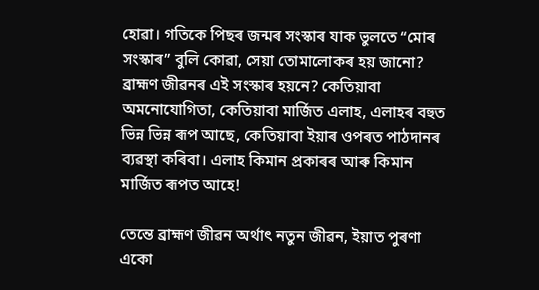হোৱা। গতিকে পিছৰ জন্মৰ সংস্কাৰ যাক ভুলতে “মোৰ সংস্কাৰ” বুলি কোৱা, সেয়া তোমালোকৰ হয় জানো? ব্ৰাহ্মণ জীৱনৰ এই সংস্কাৰ হয়নে? কেতিয়াবা অমনোযোগিতা, কেতিয়াবা মাৰ্জিত এলাহ, এলাহৰ বহুত ভিন্ন ভিন্ন ৰূপ আছে, কেতিয়াবা ইয়াৰ ওপৰত পাঠদানৰ ব্যৱস্থা কৰিবা। এলাহ কিমান প্ৰকাৰৰ আৰু কিমান মাৰ্জিত ৰূপত আহে!

তেন্তে ব্ৰাহ্মণ জীৱন অৰ্থাৎ নতুন জীৱন, ইয়াত পুৰণা একো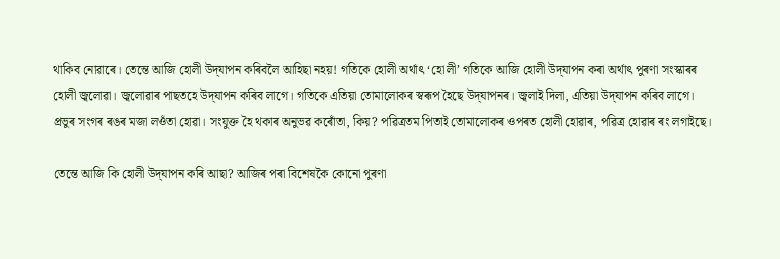থাকিব নোৱাৰে। তেন্তে আজি হোলী উদ্‌যাপন কৰিবলৈ আহিছা নহয়! গতিকে হোলী অৰ্থাৎ ‘হো লী’ গতিকে আজি হোলী উদ্‌যাপন কৰা অৰ্থাৎ পুৰণা সংস্কাৰৰ হোলী জ্বলোৱা। জ্বলোৱাৰ পাছতহে উদ্‌যাপন কৰিব লাগে। গতিকে এতিয়া তোমালোকৰ স্বৰূপ হৈছে উদ্‌যাপনৰ। জ্বলাই দিলা, এতিয়া উদ্‌যাপন কৰিব লাগে। প্ৰভুৰ সংগৰ ৰঙৰ মজা লওঁতা হোৱা। সংযুক্ত হৈ থকাৰ অনুভৱ কৰোঁতা, কিয়? পৱিত্ৰতম পিতাই তোমালোকৰ ওপৰত হোলী হোৱাৰ, পৱিত্ৰ হোৱাৰ ৰং লগাইছে।

তেন্তে আজি কি হোলী উদ্‌যাপন কৰি আছা? আজিৰ পৰা বিশেষকৈ কোনো পুৰণা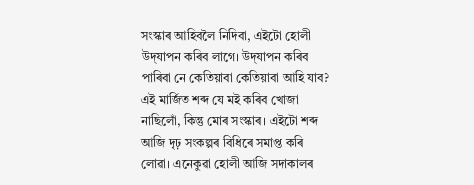সংস্কাৰ আহিবলৈ নিদিবা, এইটো হোলী উদ্‌যাপন কৰিব লাগে। উদ্‌যাপন কৰিব পাৰিবা নে কেতিয়াবা কেতিয়াবা আহি যাব? এই মাৰ্জিত শব্দ যে মই কৰিব খোজা নাছিলোঁ, কিন্তু মোৰ সংস্কাৰ। এইটো শব্দ আজি দৃঢ় সংকল্পৰ বিধিৰে সমাপ্ত কৰি লোৱা। এনেকুৱা হোলী আজি সদাকালৰ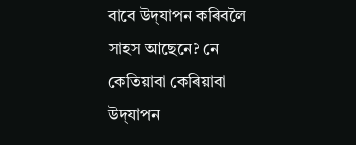বাবে উদ্‌যাপন কৰিবলৈ সাহস আছেনে? নে কেতিয়াবা কেৰিয়াবা উদ্‌যাপন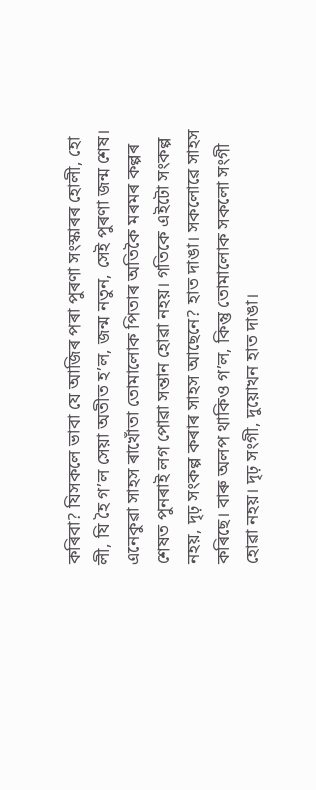কৰিবা? যিসকলে ভাবা যে আজিৰ পৰা পুৰণা সংস্কাৰৰ হোলী, হো লী, যি হৈ গ’ল সেয়া অতীত হ’ল, জন্ম নতুন, সেই পুৰণা জন্ম শেষ। এনেকুৱা সাহস ৰাখোঁতা তোমালোক পিতাৰ অতিকৈ মৰমৰ কল্পৰ শেষত পুনৰাই লগ পোৱা সন্তান হোৱা নহয়। গতিকে এইটো সংকল্প নহয়, দৃঢ় সংকল্প কৰাৰ সাহস আছেনে? হাত দাঙা। সকলোৱে সাহস কৰিছে। বাৰু অলপ থাকিও গ’ল, কিন্তু তোমালোক সকলো সংগী হোৱা নহয়। দৃঢ় সংগী, দুয়োখন হাত দাঙা।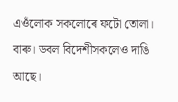এওঁলোক সকলোৰে ফটো তোলা। বাৰু। ডবল বিদেশীসকলেও দাঙি আছে।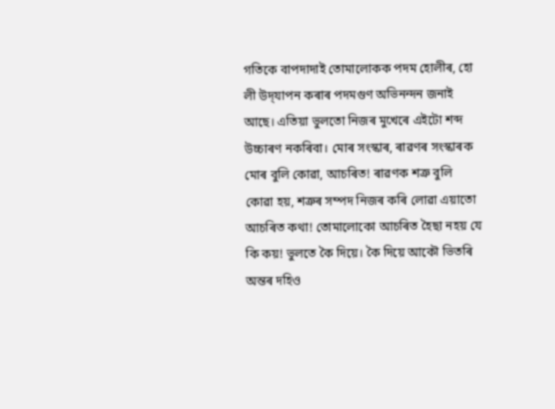গতিকে বাপদাদাই তোমালোকক পদম হোলীৰ, হো লী উদ্‌যাপন কৰাৰ পদমগুণ অভিনন্দন জনাই আছে। এতিয়া ভুলতো নিজৰ মুখেৰে এইটো শব্দ উচ্চাৰণ নকৰিবা। মোৰ সংস্কাৰ, ৰাৱণৰ সংস্কাৰক মোৰ বুলি কোৱা, আচৰিত! ৰাৱণক শত্ৰু বুলি কোৱা হয়, শত্ৰুৰ সম্পদ নিজৰ কৰি লোৱা এয়াতো আচৰিত কথা! তোমালোকো আচৰিত হৈছা নহয় যে কি কয়! ভুলতে কৈ দিয়ে। কৈ দিয়ে আকৌ ভিতৰি অন্তৰ দহিও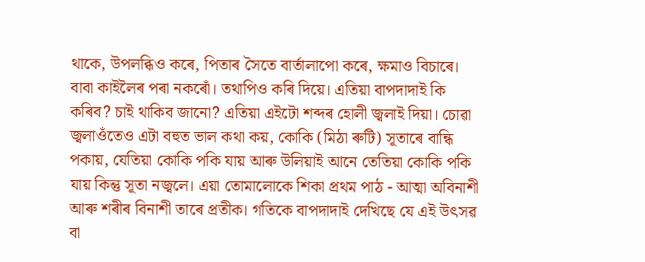থাকে, উপলব্ধিও কৰে, পিতাৰ সৈতে বাৰ্তালাপো কৰে, ক্ষমাও বিচাৰে। বাবা কাইলৈৰ পৰা নকৰোঁ। তথাপিও কৰি দিয়ে। এতিয়া বাপদাদাই কি কৰিব? চাই থাকিব জানো? এতিয়া এইটো শব্দৰ হোলী জ্বলাই দিয়া। চোৱা জ্বলাওঁতেও এটা বহুত ভাল কথা কয়, কোকি (মিঠা ৰুটি) সূতাৰে বান্ধি পকায়, যেতিয়া কোকি পকি যায় আৰু উলিয়াই আনে তেতিয়া কোকি পকি যায় কিন্তু সূতা নজ্বলে। এয়া তোমালোকে শিকা প্ৰথম পাঠ - আত্মা অবিনাশী আৰু শৰীৰ বিনাশী তাৰে প্ৰতীক। গতিকে বাপদাদাই দেখিছে যে এই উৎসৱ বা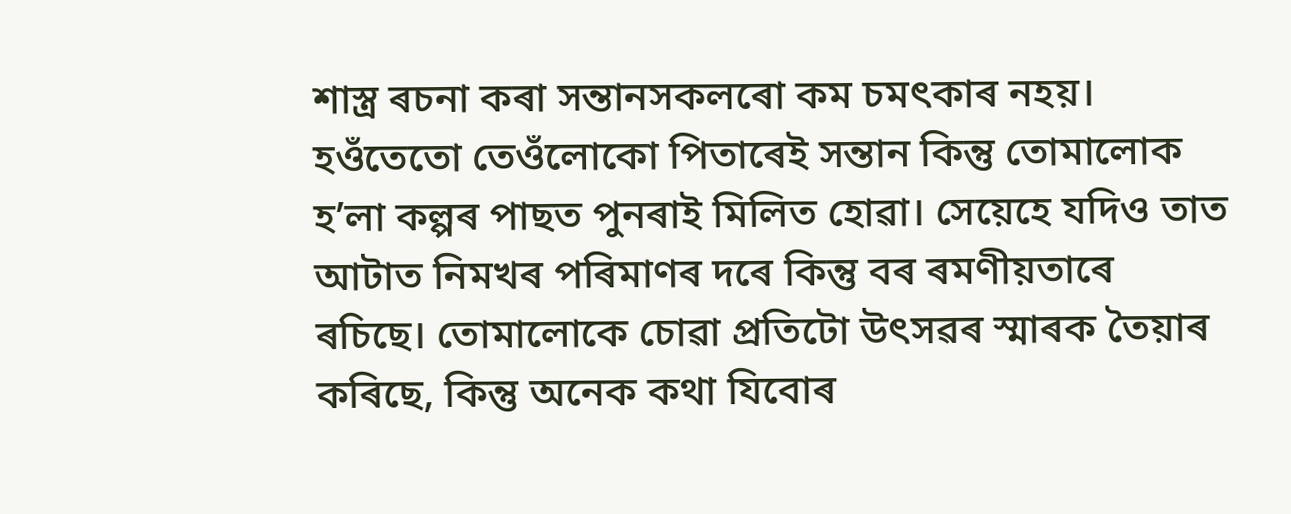শাস্ত্ৰ ৰচনা কৰা সন্তানসকলৰো কম চমৎকাৰ নহয়। হওঁতেতো তেওঁলোকো পিতাৰেই সন্তান কিন্তু তোমালোক হ’লা কল্পৰ পাছত পুনৰাই মিলিত হোৱা। সেয়েহে যদিও তাত আটাত নিমখৰ পৰিমাণৰ দৰে কিন্তু বৰ ৰমণীয়তাৰে ৰচিছে। তোমালোকে চোৱা প্ৰতিটো উৎসৱৰ স্মাৰক তৈয়াৰ কৰিছে, কিন্তু অনেক কথা যিবোৰ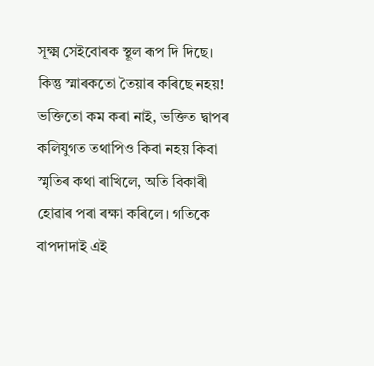সূক্ষ্ম সেইবোৰক স্থূল ৰূপ দি দিছে। কিন্তু স্মাৰকতো তৈয়াৰ কৰিছে নহয়! ভক্তিতো কম কৰা নাই, ভক্তিত দ্বাপৰ কলিযুগত তথাপিও কিবা নহয় কিবা স্মৃতিৰ কথা ৰাখিলে, অতি বিকাৰী হোৱাৰ পৰা ৰক্ষা কৰিলে। গতিকে বাপদাদাই এই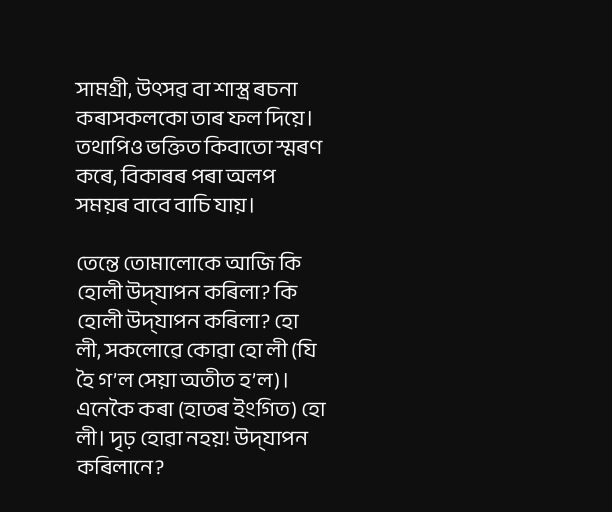সামগ্ৰী, উৎসৱ বা শাস্ত্ৰ ৰচনা কৰাসকলকো তাৰ ফল দিয়ে। তথাপিও ভক্তিত কিবাতো স্মৰণ কৰে, বিকাৰৰ পৰা অলপ সময়ৰ বাবে বাচি যায়।

তেন্তে তোমালোকে আজি কি হোলী উদ্‌যাপন কৰিলা? কি হোলী উদ্‌যাপন কৰিলা? হো লী, সকলোৱে কোৱা হো লী (যি হৈ গ’ল সেয়া অতীত হ’ল)। এনেকৈ কৰা (হাতৰ ইংগিত) হো লী। দৃঢ় হোৱা নহয়! উদ্‌যাপন কৰিলানে?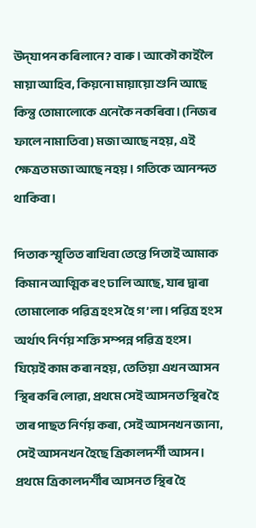উদ্‌যাপন কৰিলানে? বাৰু। আকৌ কাইলৈ মায়া আহিব, কিয়নো মায়ায়ো শুনি আছে কিন্তু তোমালোকে এনেকৈ নকৰিবা। (নিজৰ ফালে নামাতিবা) মজা আছে নহয়, এই ক্ষেত্ৰত মজা আছে নহয়। গতিকে আনন্দত থাকিবা।

পিতাক স্মৃতিত ৰাখিবা তেন্তে পিতাই আমাক কিমান আত্মিক ৰং ঢালি আছে, যাৰ দ্বাৰা তোমালোক পৱিত্ৰ হংস হৈ গ’লা। পৱিত্ৰ হংস অৰ্থাৎ নিৰ্ণয় শক্তি সম্পন্ন পৱিত্ৰ হংস। যিয়েই কাম কৰা নহয়, তেতিয়া এখন আসন স্থিৰ কৰি লোৱা, প্ৰথমে সেই আসনত স্থিৰ হৈ তাৰ পাছত নিৰ্ণয় কৰা, সেই আসনখন জানা, সেই আসনখন হৈছে ত্ৰিকালদৰ্শী আসন। প্ৰথমে ত্ৰিকালদৰ্শীৰ আসনত স্থিৰ হৈ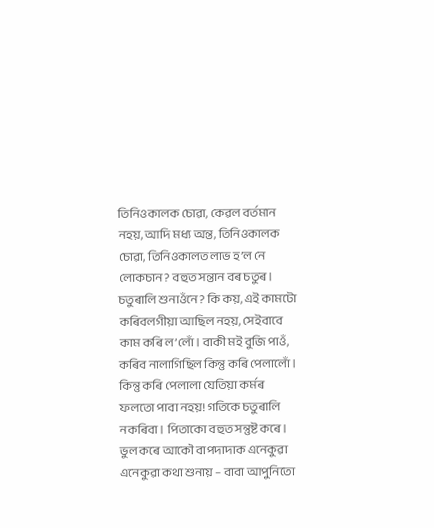তিনিওকালক চোৱা, কেৱল বৰ্তমান নহয়, আদি মধ্য অন্ত, তিনিওকালক চোৱা, তিনিওকালত লাভ হ’ল নে লোকচান? বহুত সন্তান বৰ চতুৰ। চতুৰালি শুনাওঁনে? কি কয়, এই কামটো কৰিবলগীয়া আছিল নহয়, সেইবাবে কাম কৰি ল’লোঁ। বাকী মই বুজি পাওঁ, কৰিব নালাগিছিল কিন্তু কৰি পেলালোঁ। কিন্তু কৰি পেলালা যেতিয়া কৰ্মৰ ফলতো পাবা নহয়! গতিকে চতুৰালি নকৰিবা। পিতাকো বহুত সন্তুষ্ট কৰে। ভুল কৰে আকৌ বাপদাদাক এনেকুৱা এনেকুৱা কথা শুনায় – বাবা আপুনিতো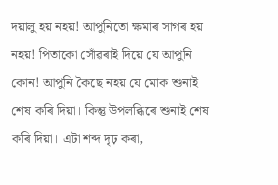দয়ালু হয় নহয়! আপুনিতো ক্ষমাৰ সাগৰ হয় নহয়! পিতাকো সোঁৱৰাই দিয়ে যে আপুনি কোন! আপুনি কৈছে নহয় যে মোক শুনাই শেষ কৰি দিয়া। কিন্তু উপলব্ধিৰে শুনাই শেষ কৰি দিয়া। এটা শব্দ দৃঢ় কৰা,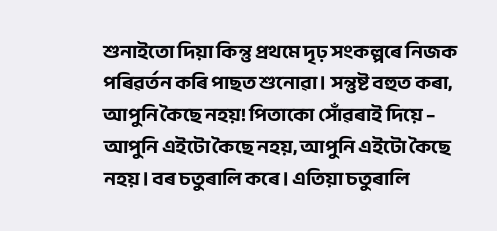শুনাইতো দিয়া কিন্তু প্ৰথমে দৃঢ় সংকল্পৰে নিজক পৰিৱৰ্তন কৰি পাছত শুনোৱা। সন্তুষ্ট বহুত কৰা, আপুনি কৈছে নহয়! পিতাকো সোঁৱৰাই দিয়ে – আপুনি এইটো কৈছে নহয়, আপুনি এইটো কৈছে নহয়। বৰ চতুৰালি কৰে। এতিয়া চতুৰালি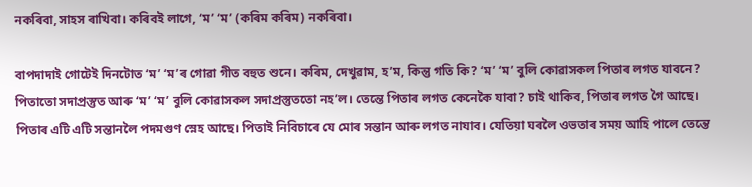নকৰিবা, সাহস ৰাখিবা। কৰিবই লাগে, ‘ম’ ‘ম’ (কৰিম কৰিম) নকৰিবা।

বাপদাদাই গোটেই দিনটোত ‘ম’ ‘ম’ৰ গোৱা গীত বহুত শুনে। কৰিম, দেখুৱাম, হ’ম, কিন্তু গতি কি? ‘ম’ ‘ম’ বুলি কোৱাসকল পিতাৰ লগত যাবনে? পিতাতো সদাপ্ৰস্তুত আৰু ‘ম’ ‘ম’ বুলি কোৱাসকল সদাপ্ৰস্তুততো নহ’ল। তেন্তে পিতাৰ লগত কেনেকৈ যাবা? চাই থাকিব, পিতাৰ লগত গৈ আছে। পিতাৰ এটি এটি সন্তানলৈ পদমগুণ স্নেহ আছে। পিতাই নিবিচাৰে যে মোৰ সন্তান আৰু লগত নাযাব। যেতিয়া ঘৰলৈ ওভতাৰ সময় আহি পালে তেন্তে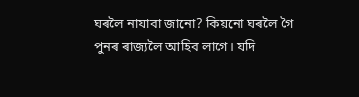ঘৰলৈ নাযাবা জানো? কিয়নো ঘৰলৈ গৈ পুনৰ ৰাজ্যলৈ আহিব লাগে। যদি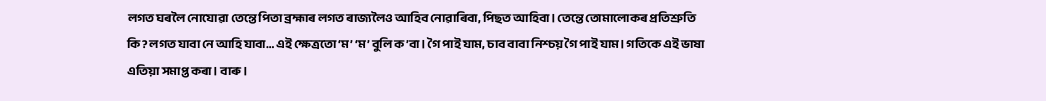লগত ঘৰলৈ নোযোৱা তেন্তে পিতা ব্ৰহ্মাৰ লগত ৰাজ্যলৈও আহিব নোৱাৰিবা, পিছত আহিবা। তেন্তে তোমালোকৰ প্ৰতিশ্ৰুতি কি? লগত যাবা নে আহি যাবা… এই ক্ষেত্ৰতো ‘ম’ ‘ম’ বুলি ক’বা। গৈ পাই যাম, চাব বাবা নিশ্চয় গৈ পাই যাম। গতিকে এই ভাষা এতিয়া সমাপ্ত কৰা। বাৰু।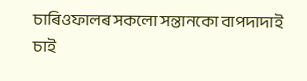চাৰিওফালৰ সকলো সন্তানকো বাপদাদাই চাই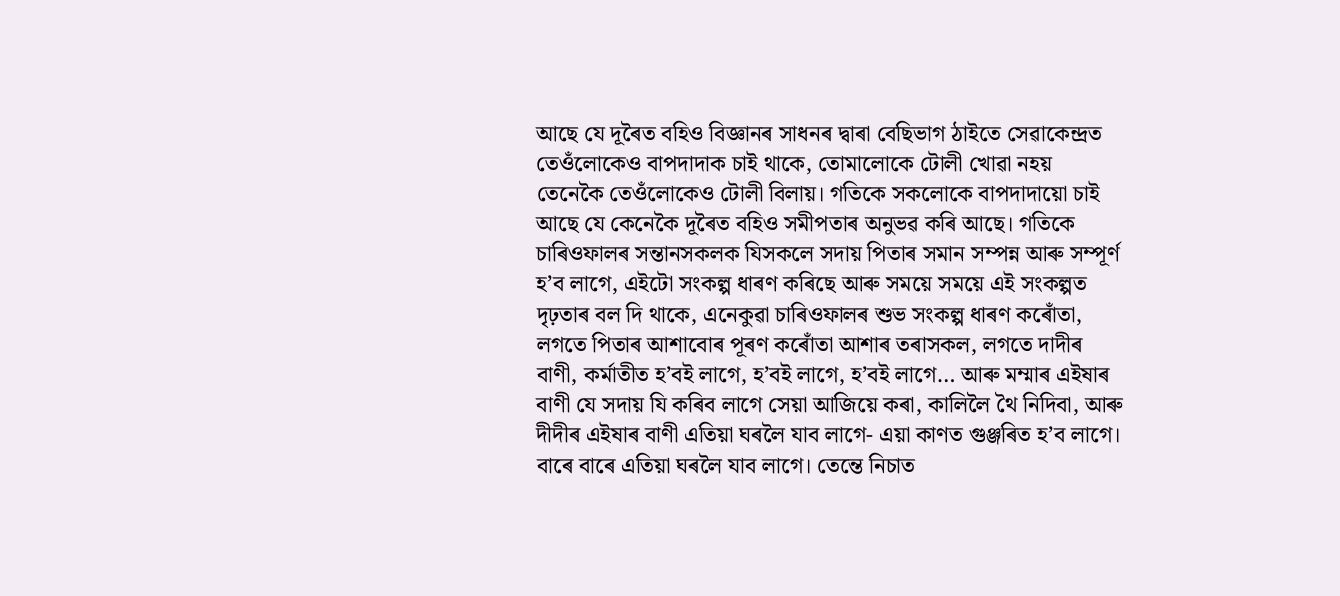আছে যে দূৰৈত বহিও বিজ্ঞানৰ সাধনৰ দ্বাৰা বেছিভাগ ঠাইতে সেৱাকেন্দ্ৰত তেওঁলোকেও বাপদাদাক চাই থাকে, তোমালোকে টোলী খোৱা নহয় তেনেকৈ তেওঁলোকেও টোলী বিলায়। গতিকে সকলোকে বাপদাদায়ো চাই আছে যে কেনেকৈ দূৰৈত বহিও সমীপতাৰ অনুভৱ কৰি আছে। গতিকে চাৰিওফালৰ সন্তানসকলক যিসকলে সদায় পিতাৰ সমান সম্পন্ন আৰু সম্পূৰ্ণ হ’ব লাগে, এইটো সংকল্প ধাৰণ কৰিছে আৰু সময়ে সময়ে এই সংকল্পত দৃঢ়তাৰ বল দি থাকে, এনেকুৱা চাৰিওফালৰ শুভ সংকল্প ধাৰণ কৰোঁতা, লগতে পিতাৰ আশাবোৰ পূৰণ কৰোঁতা আশাৰ তৰাসকল, লগতে দাদীৰ বাণী, কৰ্মাতীত হ’বই লাগে, হ’বই লাগে, হ’বই লাগে… আৰু মম্মাৰ এইষাৰ বাণী যে সদায় যি কৰিব লাগে সেয়া আজিয়ে কৰা, কালিলৈ থৈ নিদিবা, আৰু দীদীৰ এইষাৰ বাণী এতিয়া ঘৰলৈ যাব লাগে- এয়া কাণত গুঞ্জৰিত হ’ব লাগে। বাৰে বাৰে এতিয়া ঘৰলৈ যাব লাগে। তেন্তে নিচাত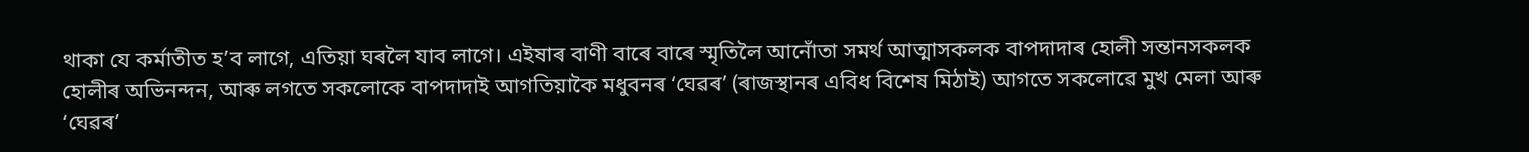থাকা যে কৰ্মাতীত হ’ব লাগে, এতিয়া ঘৰলৈ যাব লাগে। এইষাৰ বাণী বাৰে বাৰে স্মৃতিলৈ আনোঁতা সমৰ্থ আত্মাসকলক বাপদাদাৰ হোলী সন্তানসকলক হোলীৰ অভিনন্দন, আৰু লগতে সকলোকে বাপদাদাই আগতিয়াকৈ মধুবনৰ ‘ঘেৱৰ’ (ৰাজস্থানৰ এবিধ বিশেষ মিঠাই) আগতে সকলোৱে মুখ মেলা আৰু ‘ঘেৱৰ’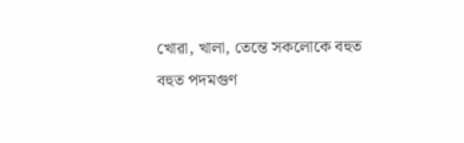খোৱা, খালা, তেন্তে সকলোকে বহুত বহুত পদমগুণ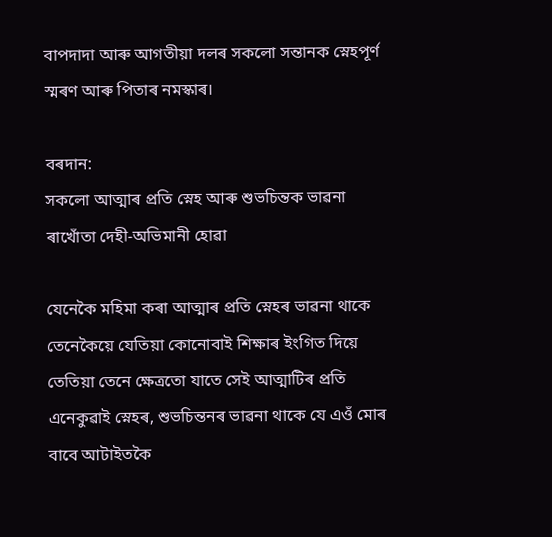বাপদাদা আৰু আগতীয়া দলৰ সকলো সন্তানক স্নেহপূৰ্ণ স্মৰণ আৰু পিতাৰ নমস্কাৰ।

বৰদান:
সকলো আত্মাৰ প্ৰতি স্নেহ আৰু শুভচিন্তক ভাৱনা ৰাখোঁতা দেহী-অভিমানী হোৱা

যেনেকৈ মহিমা কৰা আত্মাৰ প্ৰতি স্নেহৰ ভাৱনা থাকে তেনেকৈয়ে যেতিয়া কোনোবাই শিক্ষাৰ ইংগিত দিয়ে তেতিয়া তেনে ক্ষেত্ৰতো যাতে সেই আত্মাটিৰ প্ৰতি এনেকুৱাই স্নেহৰ, শুভচিন্তনৰ ভাৱনা থাকে যে এওঁ মোৰ বাবে আটাইতকৈ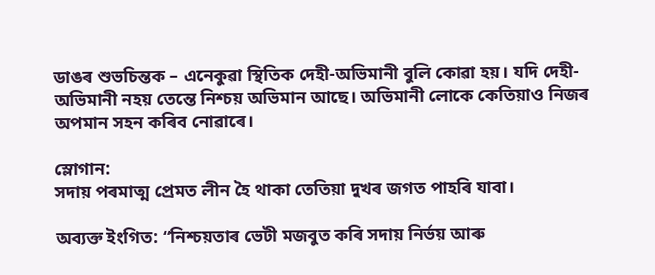ডাঙৰ শুভচিন্তক – এনেকুৱা স্থিতিক দেহী-অভিমানী বুলি কোৱা হয়। যদি দেহী-অভিমানী নহয় তেন্তে নিশ্চয় অভিমান আছে। অভিমানী লোকে কেতিয়াও নিজৰ অপমান সহন কৰিব নোৱাৰে।

স্লোগান:
সদায় পৰমাত্ম প্ৰেমত লীন হৈ থাকা তেতিয়া দুখৰ জগত পাহৰি যাবা।

অব্যক্ত ইংগিত: “নিশ্চয়তাৰ ভেটী মজবুত কৰি সদায় নিৰ্ভয় আৰু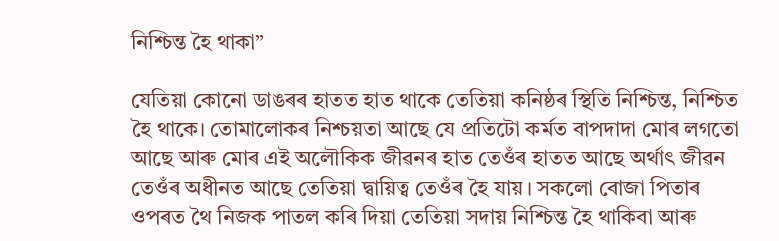নিশ্চিন্ত হৈ থাকা”

যেতিয়া কোনো ডাঙৰৰ হাতত হাত থাকে তেতিয়া কনিষ্ঠৰ স্থিতি নিশ্চিন্ত, নিশ্চিত হৈ থাকে। তোমালোকৰ নিশ্চয়তা আছে যে প্ৰতিটো কৰ্মত বাপদাদা মোৰ লগতো আছে আৰু মোৰ এই অলৌকিক জীৱনৰ হাত তেওঁৰ হাতত আছে অৰ্থাৎ জীৱন তেওঁৰ অধীনত আছে তেতিয়া দ্বায়িত্ব তেওঁৰ হৈ যায়। সকলো বোজা পিতাৰ ওপৰত থৈ নিজক পাতল কৰি দিয়া তেতিয়া সদায় নিশ্চিন্ত হৈ থাকিবা আৰু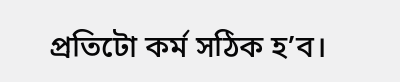প্ৰতিটো কৰ্ম সঠিক হ’ব।